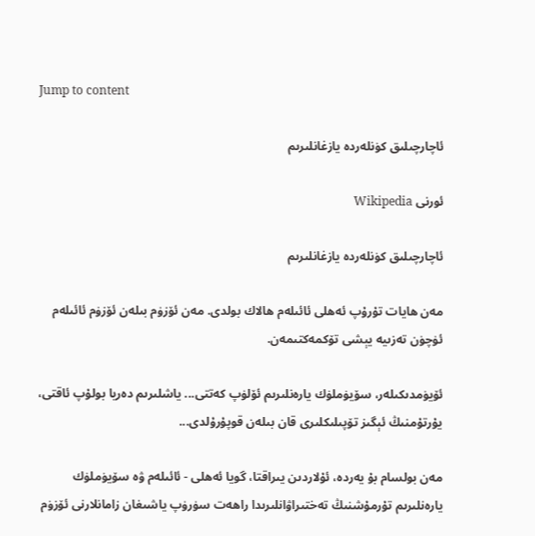Jump to content

ئاچارچىلىق كۈنلەردە يازغانلىرىم

ئورنى Wikipedia

ئاچارچىلىق كۈنلەردە يازغانلىرىم

مەن ھايات تۇرۇپ ئەھلى ئائىلەم ھالاك بولدى. مەن ئۆزۈم بىلەن ئۆزۈم ئائىلەم ئۈچۈن تەزىيە يېشى تۆكمەكتىمەن.

ئۆيۈمدىكىلەر، سۆيۈملۈك يارەنلىرىم ئۆلۈپ كەتتى... ياشلىرىم دەريا بولۇپ ئاقتى، يۇرتۇمنىڭ ئېگىز تۆپىلىكلىرى قان بىلەن قوپۇرۇلدى...

مەن بولسام بۇ يەردە، ئۇلاردىن يىراقتا، گويا ئەھلى - ئائىلەم ۋە سۆيۈملۈك يارەنلىرىم تۇرمۇشنىڭ تەختىراۋانلىرىدا راھەت سۈرۈپ ياشىغان زامانلارنى ئۆزۈم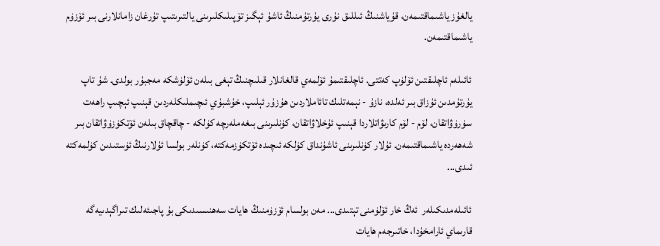يالغۇز ياشىماقتىمەن، قۇياشنىڭ ئىللىق نۇرى يۇرتۇمنىڭ ئاشۇ ئېگىز تۆپىلىكلىرىنى يالتىرىتىپ تۇرغان زامانلارنى بىر ئۆزۈم ياشىماقتىمەن.

ئائىلەم ئاچلىقتىن ئۆلۈپ كەتتى. ئاچلىقتىمۇ ئۆلمەي قالغانلار قىلىچنىڭ تېغى بىلەن ئۆلۈشكە مەجبۇر بولدى. شۇ تاپ يۇرتۇمدىن ئۇزاق بىر ئەلدە، نازۇ - نېمەتلىك تائاملاردىن ھۇزۇر ئېلىپ، خۇشبۇي ئىچىملىكلەردىن قېنىپ ئېچىپ راھەت سۈرۈۋاتقان، لۆم - لۆم كارىۋاتلاردا قېنىپ ئۇخلاۋاتقان، كۈنلىرىنى بىغەملەرچە كۈلكە - چاقچاق بىلەن ئۆتكۈزۈۋاتقان بىر شەھەردە ياشىماقتىمەن. ئۇلار كۈنلىرىنى ئاشۇنداق كۈلكە ئىچىدە ئۆتكۈزمەكتە، كۈنلەر بولسا ئۇلارنىڭ ئۈستىدىن كۈلمەكتە ئىدى...

ئائىلەمدىكىلەر  ئەڭ خار ئۆلۈمنى تېتىدى... مەن بولسام ئۆزۈمنىڭ ھايات سەھنىسىدىكى بۇ پاجىئەلىك تىراگېدىيەگە قارىماي ئارامخۇدا، خاتىرجەم ھايات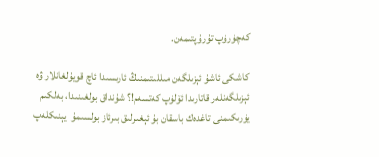كەچۈرۈپ تۇرۇپتىمەن.

كاشكى ئاشۇ ئېزىلگەن مىللىتىمنىڭ ئارىسىدا ئاچ قويۇلغانلار ۋە ئېزىلگەنلەر قاتارىدا ئۆلۈپ كەتسەم!؟ شۇنداق بولغىنىدا، بەلكىم يۈرىكىمنى تاغدەك باسقان بۇ ئېغىرلىق بىرئاز بولسىمۇ  يېنىكلەپ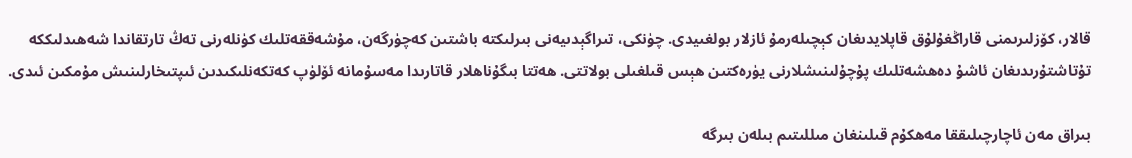قالار، كۆزلىرىمنى قاراڭغۇلۇق قاپلايدىغان كېچىلەرمۇ ئازلار بولغىيدى. چۈنكى، تىراگېدىيەنى بىرلىكتە باشتىن كەچۈرگەن، مۇشەققەتلىك كۈنلەرنى تەڭ تارتقاندا شەھىدلىككە تۇتاشتۇرىدىغان ئاشۇ دەھشەتلىك پۇچۇلىنىشلارنى يۈرەكتىن ھېس قىلغىلى بولاتتى. ھەتتا بىگۇناھلار قاتارىدا مەسۇمانە ئۆلۈپ كەتكەنلىكىدىن ئىپتىخارلىنىش مۇمكىن ئىدى.

بىراق مەن ئاچارچىلىققا مەھكۇم قىلىنغان مىللىتىم بىلەن بىرگە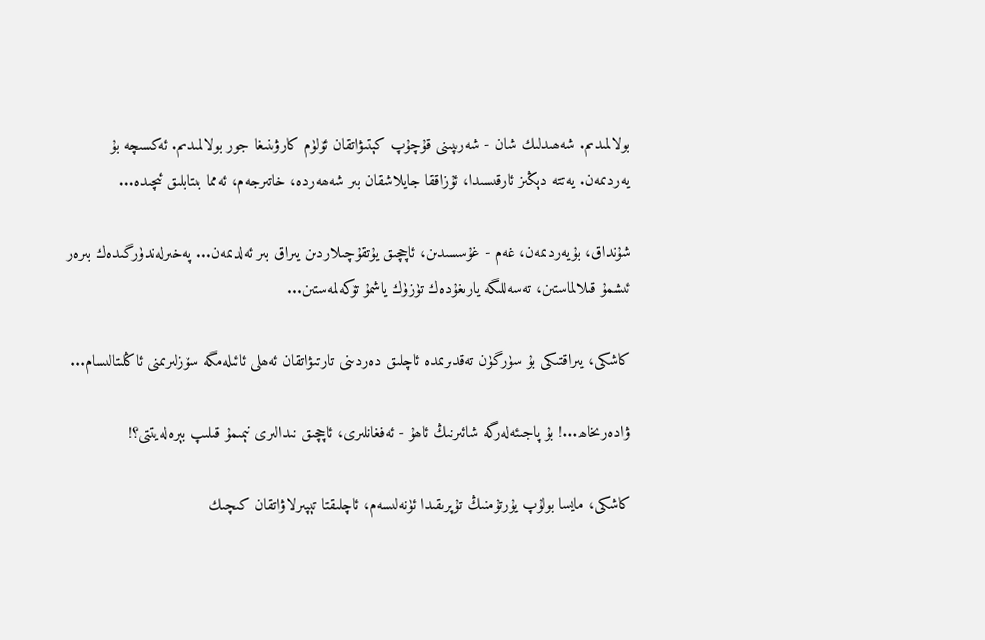بولالمىدىم. شەھىدلىك شان - شەرىپىنى قۇچۇپ كېتىۋاتقان ئۆلۈم كارۋىنىغا جور بولالمىدىم. ئەكسىچە بۇ يەردىمەن. يەتتە دېڭىز ئارقىسىدا، ئۇزاققا جايلاشقان بىر شەھەردە، خاتىرجەم، ئەمما بىتابلىق ئىچىدە...

شۇنداق، بۇيەردىمەن، غەم - غۇسسىدىن، ئاچچىق يۇتقۇچىلاردىن يىراق بىر ئەلدىمەن... پەخىرلەندۈرگىدەك بىرەر ئىشمۇ قىلالماستىن، تەسەللىگە يارىغۇدەك تۈزۈك ياشمۇ تۆكەلمەستىن...

كاشكى، يىراقتىكى بۇ سۈرگۈن تەقدىرىمدە ئاچلىق دەردىنى تارتىۋاتقان ئەھلى ئائىلەمگە سۆزلىرىمنى ئاڭلىتالىسام...

ۋادەرىخاھ...! بۇ پاجىئەلەرگە شائىرنىڭ ئاھۇ - ئەفغانلىرى، ئاچچىق نىدالىرى نېمىمۇ قىلىپ بېرەلەيتتى؟!

كاشكى، مايسا بولۇپ يۇرتۇمنىڭ تۇپرىقىدا ئۈنەلىسەم، ئاچلىقتا تېپىرلاۋاتقان كىچىك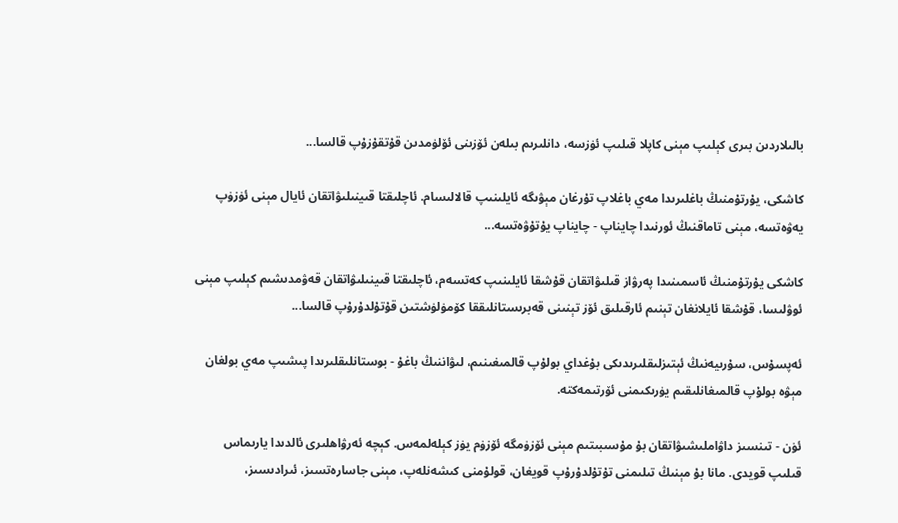بالىلاردىن بىرى كېلىپ مېنى كاپلا قىلىپ ئۈزسە، دانلىرىم بىلەن ئۆزىنى ئۆلۈمدىن قۇتقۇزۇپ قالسا...

كاشكى، يۇرتۇمنىڭ باغلىرىدا مەي باغلاپ تۇرغان مېۋىگە ئايلىنىپ قالالىسام. ئاچلىقتا قىينىلىۋاتقان ئايال مېنى ئۈزۈپ يەۋەتسە، مېنى تاماقنىڭ ئورنىدا چايناپ - چايناپ يۇتۇۋەتسە...

كاشكى يۇرتۇمنىڭ ئاسمىنىدا پەرۋاز قىلىۋاتقان قۇشقا ئايلىنىپ كەتسەم، ئاچلىقتا قىينىلىۋاتقان قەۋمدىشىم كېلىپ مېنى ئوۋلىسا، قۇشقا ئايلانغان تېنىم ئارقىلىق ئۆز تېنىنى قەبرىستانلىققا كۆمۈلۈشتىن قۇتۇلدۇرۇپ قالسا...

ئەپسۇس، سۇرىيەنىڭ ئېتىزلىقلىرىدىكى بۇغداي بولۇپ قالمىغىنىم، لىۋاننىڭ باغۇ - بوستانلىقلىرىدا پىشىپ مەي بولغان مېۋە بولۇپ قالمىغانلىقىم يۈرىكىمنى ئۆرتىمەكتە.

ئۈن - تىنسىز داۋاملىشىۋاتقان بۇ مۇسىبىتىم مېنى ئۆزۈمگە ئۆزۈم يۈز كېلەلمەس. كېچە ئەرۋاھلىرى ئالدىدا يارىماس قىلىپ قويدى. مانا بۇ مېنىڭ تىلىمنى تۇتۇلدۇرۇپ قويغان، قولۇمنى كىشەنلەپ، مېنى جاسارەتسىز، ئىرادىسىز،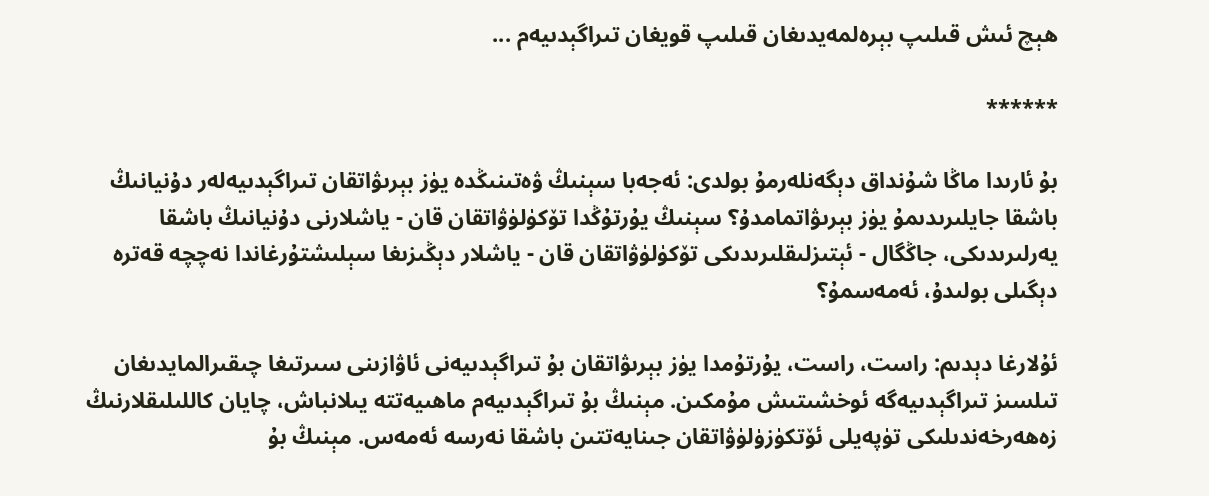ھېچ ئىش قىلىپ بېرەلمەيدىغان قىلىپ قويغان تىراگېدىيەم ...

******

بۇ ئارىدا ماڭا شۇنداق دېگەنلەرمۇ بولدى: ئەجەبا سېنىڭ ۋەتىنىڭدە يۈز بېرىۋاتقان تىراگېدىيەلەر دۇنيانىڭ باشقا جايلىرىدىمۇ يۈز بېرىۋاتمامدۇ؟ سېنىڭ يۇرتۇڭدا تۆكۈلۈۋاتقان قان - ياشلارنى دۇنيانىڭ باشقا يەرلىرىدىكى، جاڭگال - ئېتىزلىقلىرىدىكى تۆكۈلۈۋاتقان قان - ياشلار دېڭىزىغا سېلىشتۇرغاندا نەچچە قەترە دېگىلى بولىدۇ، ئەمەسمۇ؟

ئۇلارغا دېدىم: راست، راست، يۇرتۇمدا يۈز بېرىۋاتقان بۇ تىراگېدىيەنى ئاۋازىنى سىرتىغا چىقىرالمايدىغان تىلسىز تىراگېدىيەگە ئوخشىتىش مۇمكىن. مېنىڭ بۇ تىراگېدىيەم ماھىيەتتە يىلانباش، چايان كاللىلىقلارنىڭ زەھەرخەندىلىكى تۈپەيلى ئۆتكۈزۈلۈۋاتقان جىنايەتتىن باشقا نەرسە ئەمەس. مېنىڭ بۇ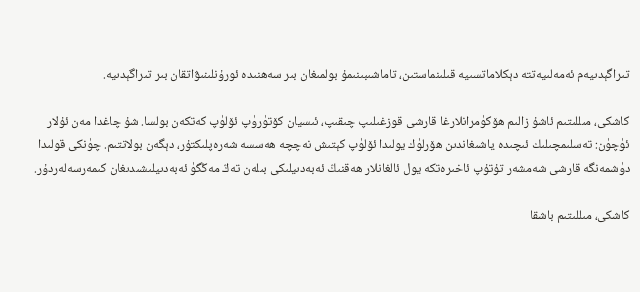تىراگېدىيەم ئەمەلىيەتتە دېكلاماتسىيە قىلىنماستىن، تاماشىبىنىمۇ بولمىغان بىر سەھنىدە ئورۇنلىنىۋاتقان بىر تىراگېدىيە.

كاشكى، مىللىتىم ئاشۇ زالىم ھۆكۈمرانلارغا قارشى قوزغىلىپ چىقىپ، ئىسيان كۆتۈرۈپ ئۆلۈپ كەتكەن بولسا. شۇ چاغدا مەن ئۇلار ئۈچۈن: تەسلىمچىلىك ئىچىدە ياشىغاندىن ھۆرلۈك يولىدا ئۆلۈپ كېتىش نەچچە ھەسسە شەرەپلىكتۇر، دېگەن بولاتتىم. چۈنكى قولىدا دۈشمەنگە قارشى شەمشەر تۇتۇپ ئاخىرەتكە يول ئالغانلار ھەقنىڭ ئەبەدىيلىكى بىلەن تەڭ مەڭگۈ ئەبەدىيلىشىدىغان كىمەرسەلەردۇر.

كاشكى، مىللىتىم باشقا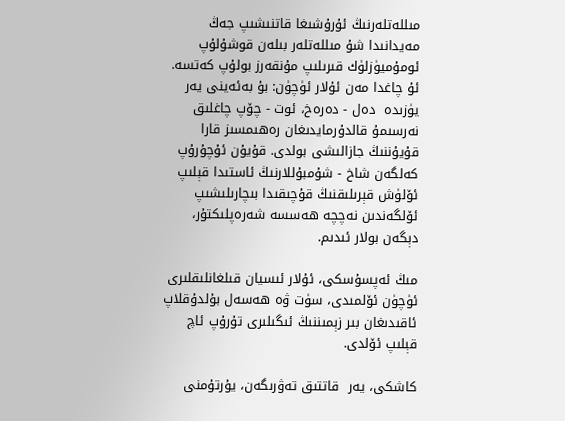مىللەتلەرنىڭ ئۇرۇشىغا قاتنىشىپ جەڭ مەيدانىدا شۇ مىللەتلەر بىلەن قوشۇلۇپ ئومۇميۈزلۈك قىرىلىپ مۇنقەرز بولۇپ كەتسە. ئۇ چاغدا مەن ئۇلار ئۈچۈن: بۇ بەئەينى يەر يۈزىدە  دەل - دەرەخ، ئوت - چۆپ چاغلىق نەرسىمۇ قالدۇرمايدىغان رەھىمسىز قارا قۇيۇننىڭ جازالىشى بولدى. قۇيۇن ئۇچۇرۇپ كەلگەن شاخ - شۇمبۇللارنىڭ ئاستىدا قېلىپ ئۆلۈش قېرىلىقنىڭ قۇچىقىدا بىچارىلىشىپ ئۆلگەندىن نەچچە ھەسسە شەرەپلىكتۇر، دېگەن بولار ئىدىم.

مىڭ ئەپسۇسكى، ئۇلار ئىسيان قىلغانلىقلىرى ئۈچۈن ئۆلمىدى، سۈت ۋە ھەسەل بۇلدۇقلاپ ئاقىدىغان بىر زېمىننىڭ ئىگىلىرى تۇرۇپ ئاچ قېلىپ ئۆلدى.

كاشكى، يەر  قاتتىق تەۋرىگەن، يۇرتۇمنى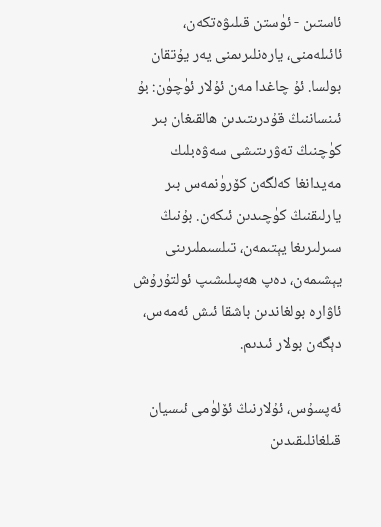ئاستىن - ئۈستن قىلىۋەتكەن، ئائىلەمنى، يارەنلىرىمنى يەر يۇتقان بولسا. ئۇ چاغدا مەن ئۇلار ئۈچۈن: بۇ ئىنساننىڭ قۇدرىتىدىن ھالقىغان بىر كۈچنىڭ تەۋرىتىشى سەۋەبلىك مەيدانغا كەلگەن كۆرۈنمەس بىر يارلىقنىڭ كۈچىدىن ئىكەن. بۇنىڭ سىرلىرىغا يېتىمەن، تىلسىملىرىنى يېشىمەن، دەپ ھەپىلىشىپ ئولتۇرۇش ئاۋارە بولغاندىن باشقا ئىش ئەمەس، دېگەن بولار ئىدىم.

ئەپسۇس، ئۇلارنىڭ ئۆلۈمى ئىسيان قىلغانلىقىدىن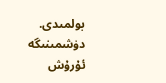بولمىدى. دۈشمىنىگە ئۇرۇش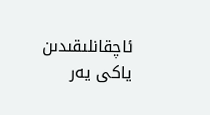ئاچقانلىقىدىن ياكى يەر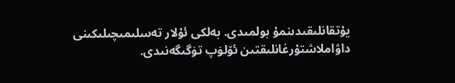يۇتقانلىقىدىنمۇ بولمىدى. بەلكى ئۇلار تەسلىمىچىلىكىنى داۋاملاشتۇرغانلىقتىن ئۆلۈپ تۈگىگەنىدى.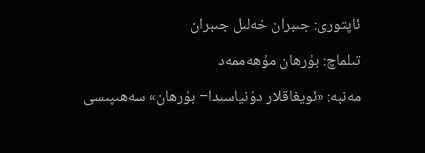ئاپتورى: جىبران خەلىل جىبران

تىلماچ: بۇرھان مۇھەممەد

مەنبە: «ئويغاقلار دۇنياسىدا− بۇرھان» سەھىپىسى